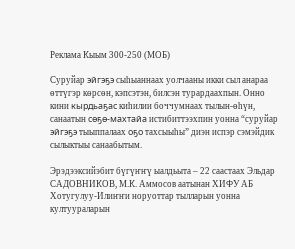Реклама Кыым 300-250 (МОБ)

Суруйар эйгэҕэ сыһыаннаах уолчааны икки сыл анараа өттүгэр көрсөн, кэпсэтэн, билсэн турардаахпын. Онно кини кырдьаҕас киһилии боччумнаах тылын-өһүн, санаатын сөҕө-махтайа истибиттээхпин уонна “суруйар эйгэҕэ тыыппалаах оҕо тахсыыһы” диэн испэр сэмэйдик сылыктыы санаабытым.

Эрэдээксийэбит бүгүҥҥү ыалдьыта – 22 саастаах Эльдар САДОВНИКОВ, М.К. Аммосов аатынан ХИФУ АБ Хотугулуу-Илиҥҥи норуоттар тылларын уонна култуураларын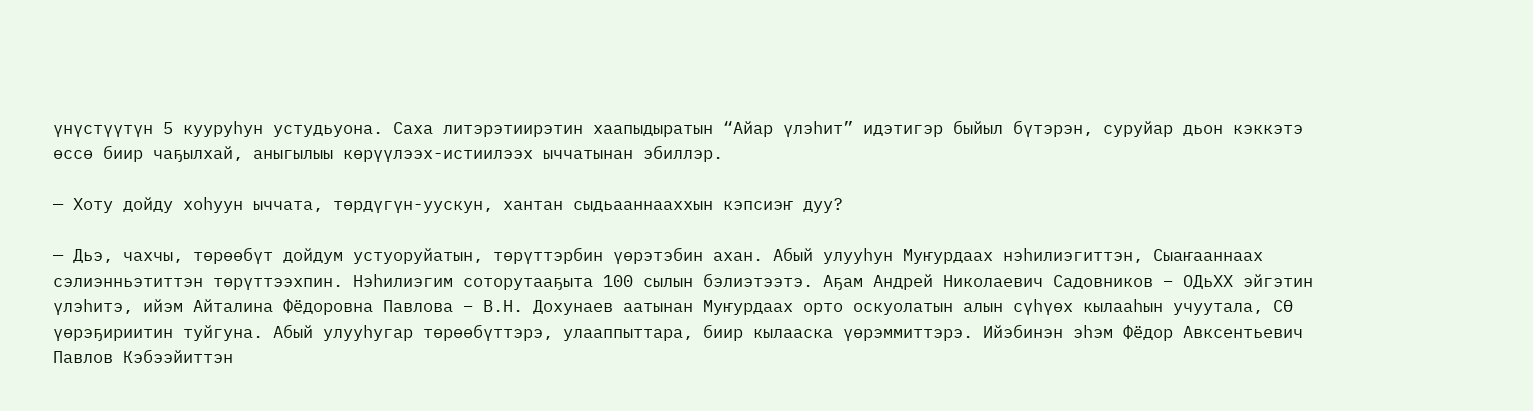үнүстүүтүн 5 кууруһун устудьуона. Саха литэрэтиирэтин хаапыдыратын “Айар үлэһит” идэтигэр быйыл бүтэрэн, суруйар дьон кэккэтэ өссө биир чаҕылхай, аныгылыы көрүүлээх-истиилээх ыччатынан эбиллэр.

— Хоту дойду хоһуун ыччата, төрдүгүн-уускун, хантан сыдьааннааххын кэпсиэҥ дуу?

— Дьэ, чахчы, төрөөбүт дойдум устуоруйатын, төрүттэрбин үөрэтэбин ахан. Абый улууһун Муҥурдаах нэһилиэгиттэн, Сыаҥааннаах сэлиэнньэтиттэн төрүттээхпин. Нэһилиэгим соторутааҕыта 100 сылын бэлиэтээтэ. Аҕам Андрей Николаевич Садовников – ОДьХХ эйгэтин үлэһитэ, ийэм Айталина Фёдоровна Павлова – В.Н. Дохунаев аатынан Муҥурдаах орто оскуолатын алын сүһүөх кылааһын учуутала, СӨ үөрэҕириитин туйгуна. Абый улууһугар төрөөбүттэрэ, улааппыттара, биир кылааска үөрэммиттэрэ. Ийэбинэн эһэм Фёдор Авксентьевич Павлов Кэбээйиттэн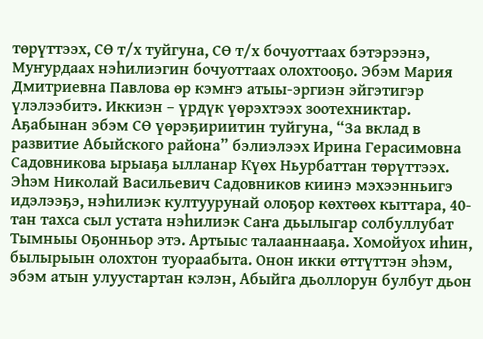төрүттээх, СӨ т/х туйгуна, СӨ т/х бочуоттаах бэтэрээнэ, Муҥурдаах нэһилиэгин бочуоттаах олохтооҕо. Эбэм Мария Дмитриевна Павлова өр кэмҥэ атыы-эргиэн эйгэтигэр үлэлээбитэ. Иккиэн – үрдүк үөрэхтээх зоотехниктар. Аҕабынан эбэм СӨ үөрэҕириитин туйгуна, “За вклад в развитие Абыйского района” бэлиэлээх Ирина Герасимовна Садовникова ырыаҕа ылланар Күөх Ньурбаттан төрүттээх. Эһэм Николай Васильевич Садовников киинэ мэхээнньигэ идэлээҕэ, нэһилиэк култуурунай олоҕор көхтөөх кыттара, 40-тан тахса сыл устата нэһилиэк Саҥа дьылыгар солбуллубат Тымныы Оҕонньор этэ. Артыыс талааннааҕа. Хомойуох иһин, былырыын олохтон туораабыта. Онон икки өттүттэн эһэм, эбэм атын улуустартан кэлэн, Абыйга дьоллорун булбут дьон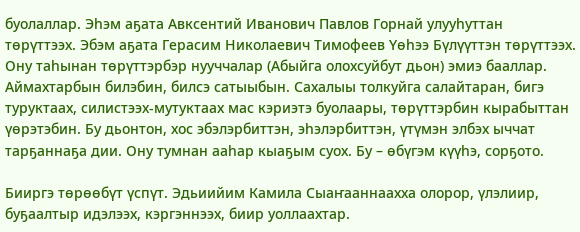буолаллар. Эһэм аҕата Авксентий Иванович Павлов Горнай улууһуттан төрүттээх. Эбэм аҕата Герасим Николаевич Тимофеев Үөһээ Бүлүүттэн төрүттээх. Ону таһынан төрүттэрбэр нууччалар (Абыйга олохсуйбут дьон) эмиэ бааллар. Аймахтарбын билэбин, билсэ сатыыбын. Сахалыы толкуйга салайтаран, бигэ туруктаах, силистээх-мутуктаах мас кэриэтэ буолаары, төрүттэрбин кырабыттан үөрэтэбин. Бу дьонтон, хос эбэлэрбиттэн, эһэлэрбиттэн, үтүмэн элбэх ыччат тарҕаннаҕа дии. Ону тумнан ааһар кыаҕым суох. Бу – өбүгэм күүһэ, сорҕото.

Бииргэ төрөөбүт үспүт. Эдьиийим Камила Сыаҥааннаахха олорор, үлэлиир, буҕаалтыр идэлээх, кэргэннээх, биир уоллаахтар.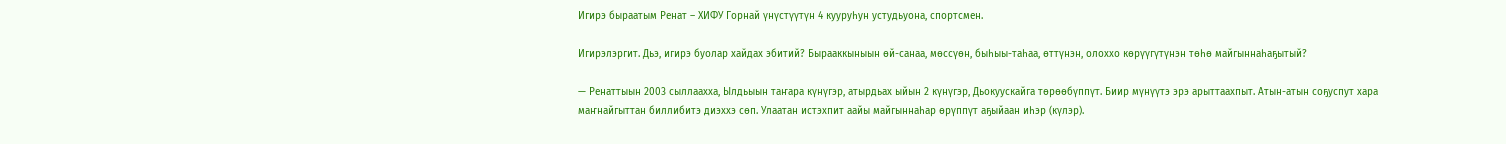Игирэ быраатым Ренат – ХИФУ Горнай үнүстүүтүн 4 кууруһун устудьуона, спортсмен.

Игирэлэргит. Дьэ, игирэ буолар хайдах эбитий? Бырааккыныын өй-санаа, мөссүөн, быһыы-таһаа, өттүнэн, олоххо көрүүгүтүнэн төһө майгыннаһаҕытый?

— Ренаттыын 2003 сыллаахха, Ылдьыын таҥара күнүгэр, атырдьах ыйын 2 күнүгэр, Дьокуускайга төрөөбүппүт. Биир мүнүүтэ эрэ арыттаахпыт. Атын-атын соҕуспут хара маҥнайгыттан биллибитэ диэххэ сөп. Улаатан истэхпит аайы майгыннаһар өрүппүт аҕыйаан иһэр (күлэр).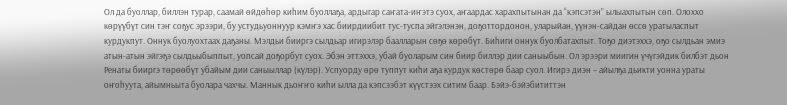Ол да буоллар, биллэн турар, саамай өйдөһөр киһим буоллаҕа, ардыгар саҥата-иҥэтэ суох, аҥаардас харахпытынан да “кэпсэтэн” ылыахпытын сөп. Олоххо көрүүбүт син тэҥ соҕус эрээри, бу устудьуоннуур кэмҥэ хас биирдиибит тус-туспа эйгэлэнэн, доҕоттордонон, уларыйан, үүнэн-сайдан өссө уратыласпыт курдукпут. Оннук буолуохтаах даҕаны. Мэлдьи бииргэ сылдьар игирэлэр баалларын сөҕө көрөбүт. Биһиги оннук буолбатахпыт. Тоҕо диэтэххэ, оҕо сылдьан эмиэ атын-атын эйгэҕэ сылдьыбыппыт, уопсай доҕорбут суох. Эбэн эттэххэ, убай буоларым син биир биллэр дии саныыбын. Ол эрээри миигин үчүгэйдик билбэт дьон Ренаты бииргэ төрөөбүт убайым дии саныыллар (күлэр). Успуорду өрө туппут киһи аҕа курдук көстөрө баар суол. Игирэ диэн – айылҕа дьикти уонна ураты оҥоһуута, айымньыта буолара чахчы. Маннык дьоҥҥо киһи ылла да кэпсээбэт күүстээх ситим баар. Бэйэ-бэйэбититтэн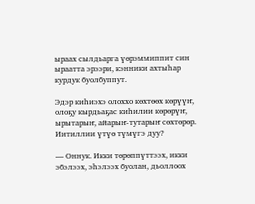ыраах сылдьарга үөрэммиппит син ыраатта эрээри, кэнники ахтыһар курдук буолбуппут.

Эдэр киһиэхэ олоххо көхтөөх көрүүҥ, олоҕу кырдьаҕас киһилии көрөрүҥ, ырытарыҥ, айарыҥ-тутарыҥ сөхтөрөр. Иитиллии үтүө түмүгэ дуу?

— Оннук. Икки төрөппүттээх, икки эбэлээх, эһэлээх буолан, дьоллоох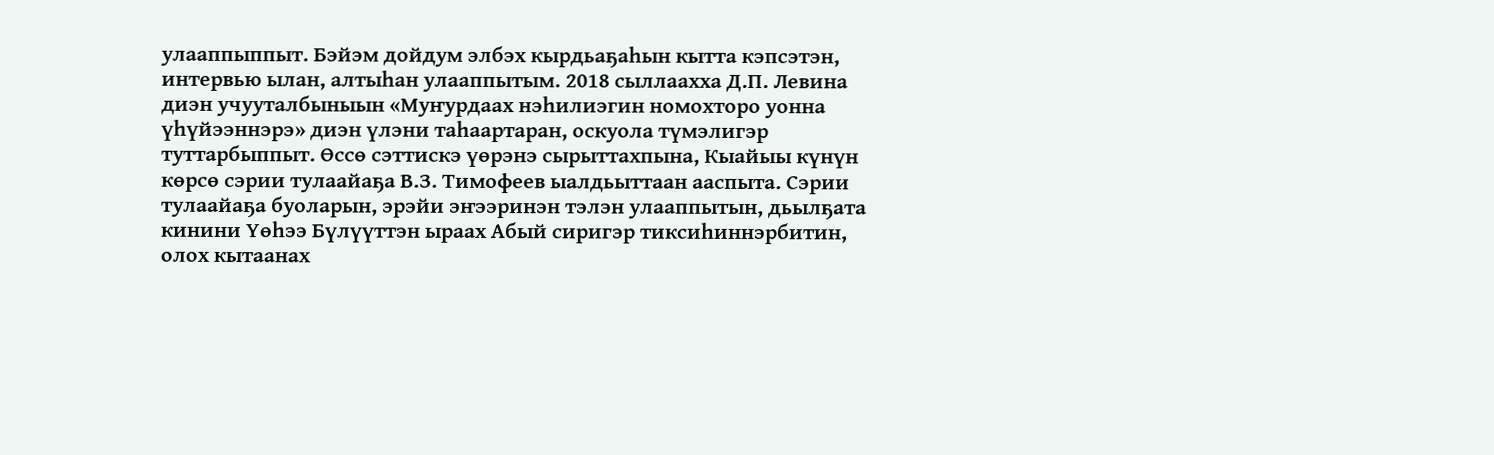улааппыппыт. Бэйэм дойдум элбэх кырдьаҕаһын кытта кэпсэтэн, интервью ылан, алтыһан улааппытым. 2018 сыллаахха Д.П. Левина диэн учууталбыныын «Муҥурдаах нэһилиэгин номохторо уонна үһүйээннэрэ» диэн үлэни таһаартаран, оскуола түмэлигэр туттарбыппыт. Өссө сэттискэ үөрэнэ сырыттахпына, Кыайыы күнүн көрсө сэрии тулаайаҕа В.З. Тимофеев ыалдьыттаан ааспыта. Сэрии тулаайаҕа буоларын, эрэйи эҥээринэн тэлэн улааппытын, дьылҕата кинини Үөһээ Бүлүүттэн ыраах Абый сиригэр тиксиһиннэрбитин, олох кытаанах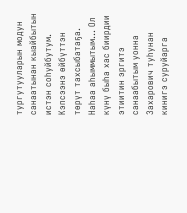тургутууларын модун санаатынан кыайбытын истэн соһуйбутум. Кэпсээнэ өйбүттэн төрүт тахсыбатаҕа. Наһаа аһыммытым... Ол күнү быһа хас биирдии этиитин эргитэ санаабытым уонна Захарович туһунан кинигэ суруйарга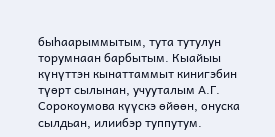быһаарыммытым, тута тутулун торумнаан барбытым. Кыайыы күнүттэн кынаттаммыт кинигэбин түөрт сылынан, учууталым А.Г. Сорокоумова күүскэ өйөөн, онуска сылдьан, илиибэр туппутум.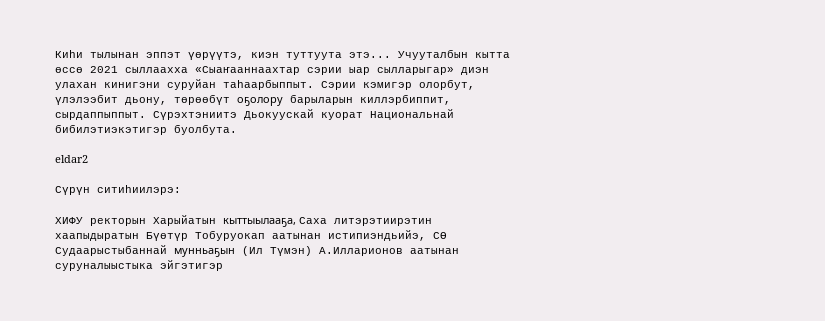Киһи тылынан эппэт үөрүүтэ, киэн туттуута этэ... Учууталбын кытта өссө 2021 сыллаахха «Сыаҥааннаахтар сэрии ыар сылларыгар» диэн улахан кинигэни суруйан таһаарбыппыт. Сэрии кэмигэр олорбут, үлэлээбит дьону, төрөөбүт оҕолору барыларын киллэрбиппит, сырдаппыппыт. Сүрэхтэниитэ Дьокуускай куорат Национальнай бибилэтиэкэтигэр буолбута.

eldar2

Сүрүн ситиһиилэрэ:

ХИФУ ректорын Харыйатын кыттыылааҕа, Саха литэрэтиирэтин хаапыдыратын Бүөтүр Тобуруокап аатынан истипиэндьийэ, СӨ Судаарыстыбаннай мунньаҕын (Ил Түмэн) А.Илларионов аатынан суруналыыстыка эйгэтигэр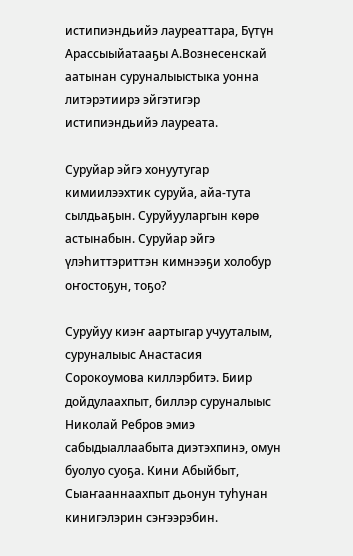истипиэндьийэ лауреаттара, Бүтүн Арассыыйатааҕы А.Вознесенскай аатынан суруналыыстыка уонна литэрэтиирэ эйгэтигэр истипиэндьийэ лауреата.

Суруйар эйгэ хонуутугар кимиилээхтик суруйа, айа-тута сылдьаҕын. Суруйууларгын көрө астынабын. Суруйар эйгэ үлэһиттэриттэн кимнээҕи холобур оҥостоҕун, тоҕо?

Суруйуу киэҥ аартыгар учууталым, суруналыыс Анастасия Сорокоумова киллэрбитэ. Биир дойдулаахпыт, биллэр суруналыыс Николай Ребров эмиэ сабыдыаллаабыта диэтэхпинэ, омун буолуо суоҕа. Кини Абыйбыт, Сыаҥааннаахпыт дьонун туһунан кинигэлэрин сэҥээрэбин.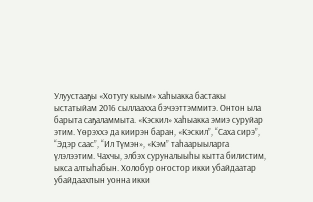Улуустааҕы «Хотугу кыым» хаһыакка бастакы ыстатыйам 2016 сыллаахха бэчээттэммитэ. Онтон ыла барыта саҕаламмыта. «Кэскил» хаһыакка эмиэ суруйар этим. Үөрэххэ да киирэн баран, «Кэскил”, “Саха сирэ”, “Эдэр саас”, “Ил Түмэн», «Кэм” таһаарыыларга үлэлээтим. Чахчы, элбэх суруналыыһы кытта билистим, ыкса алтыһабын. Холобур оҥостор икки убайдаатар убайдаахпын уонна икки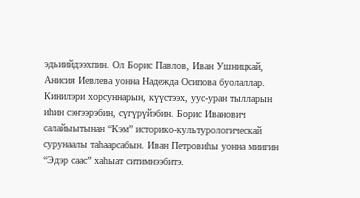эдьиийдээхпин. Ол Борис Павлов, Иван Ушницкай, Анисия Иевлева уонна Надежда Осипова буолаллар. Кинилэри хорсуннарын, күүстээх, уус-уран тылларын иһин сэҥээрэбин, сүгүрүйэбин. Борис Иванович салайыытынан “Кэм” историко-культурологическай сурунаалы таһаарсабын. Иван Петровиһы уонна миигин “Эдэр саас” хаһыат ситимнээбитэ.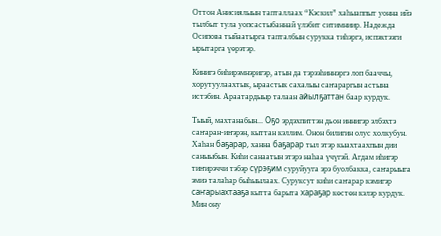Оттон Анисиялыын тапталлаах “Кэскил” хаһыаппыт уонна ийэ тылбыт тула уопсастыбаннай үлэбит ситимниир. Надежда Осипова тыйаатырга тапталбын сурукка тиһэргэ, испэктээги ырытарга үөрэтэр.

Кинигэ биһирэмнэригэр, атын да тэрээһиннэргэ лоп бааччы, хорутуулаахтык, ыраастык сахалыы саҥараргын астына истэбин. Араатардыыр талаан айылҕаттан баар курдук.

Тыый, махтанабын... Оҕо эрдэхпиттэн дьон иннигэр элбэхтэ саҥаран-иҥэрэн, кыттан кэллим. Онон билигин олус холкубун. Хаһан баҕарар, ханна баҕарар тыл этэр кыахтаахпын дии саныыбын. Киһи санаатын этэрэ наһаа үчүгэй. Агдам иһигэр тиҥирэччи тэбэр сүрэҕим суруйууга эрэ буолбакка, саҥарыыга эмиэ талаһар быһыылаах. Суруксут киһи саҥарар кэмигэр саҥарыахтааҕа кытта барыта хараҕар көстөн кэлэр курдук. Мин ону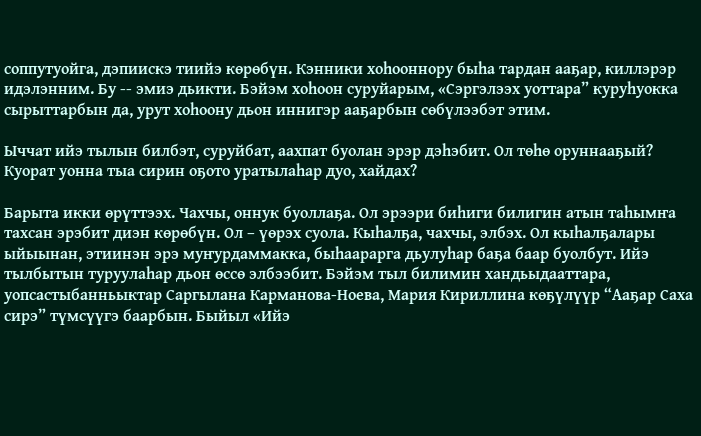соппутуойга, дэпиискэ тиийэ көрөбүн. Кэнники хоһооннору быһа тардан ааҕар, киллэрэр идэлэнним. Бу -- эмиэ дьикти. Бэйэм хоһоон суруйарым, «Сэргэлээх уоттара” куруһуокка сырыттарбын да, урут хоһоону дьон иннигэр ааҕарбын сөбүлээбэт этим.

Ыччат ийэ тылын билбэт, суруйбат, аахпат буолан эрэр дэһэбит. Ол төһө оруннааҕый? Куорат уонна тыа сирин оҕото уратылаһар дуо, хайдах?

Барыта икки өрүттээх. Чахчы, оннук буоллаҕа. Ол эрээри биһиги билигин атын таһымҥа тахсан эрэбит диэн көрөбүн. Ол – үөрэх суола. Кыһалҕа, чахчы, элбэх. Ол кыһалҕалары ыйыынан, этиинэн эрэ муҥурдаммакка, быһаарарга дьулуһар баҕа баар буолбут. Ийэ тылбытын туруулаһар дьон өссө элбээбит. Бэйэм тыл билимин хандьыдааттара, уопсастыбанньыктар Саргылана Карманова-Ноева, Мария Кириллина көҕүлүүр “Ааҕар Саха сирэ” түмсүүгэ баарбын. Быйыл «Ийэ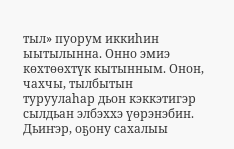тыл» пуорум иккиһин ыытылынна. Онно эмиэ көхтөөхтүк кытынным. Онон, чахчы, тылбытын туруулаһар дьон кэккэтигэр сылдьан элбэххэ үөрэнэбин. Дьиҥэр, оҕону сахалыы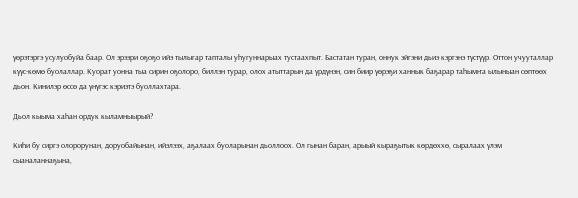үөрэтэргэ усулуобуйа баар. Ол эрээри оҕоҕо ийэ тылыгар тапталы уһугуннарыах тустаахпыт. Бастатан туран, оннук эйгэни дьиэ кэргэнэ түстүүр. Оттон учууталлар күүс-көмө буолаллар. Куорат уонна тыа сирин оҕолоро, биллэн турар, олох атыттарын да үрдүнэн, син биир үөрэҕи ханнык баҕарар таһымҥа ылыныан сөптөөх дьон. Кинилэр өссө да үнүгэс кэриэтэ буоллахтара.

Дьол кыыма хаһан ордук кыламныырый?

Киһи бу сиргэ олорорунан, доруобайынан, ийэлээх, аҕалаах буоларынан дьоллоох. Ол гынан баран, арыый кыраҕытык көрдөххө, сыралаах үлэм сыаналаннаҕына,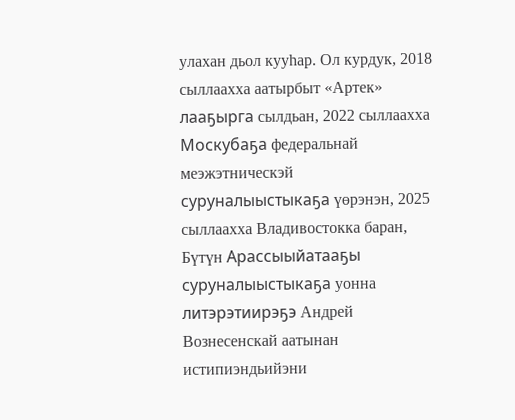улахан дьол кууһар. Ол курдук, 2018 сыллаахха аатырбыт «Артек» лааҕырга сылдьан, 2022 сыллаахха Москубаҕа федеральнай меэжэтническэй суруналыыстыкаҕа үөрэнэн, 2025 сыллаахха Владивостокка баран, Бүтүн Арассыыйатааҕы суруналыыстыкаҕа уонна литэрэтиирэҕэ Андрей Вознесенскай аатынан истипиэндьийэни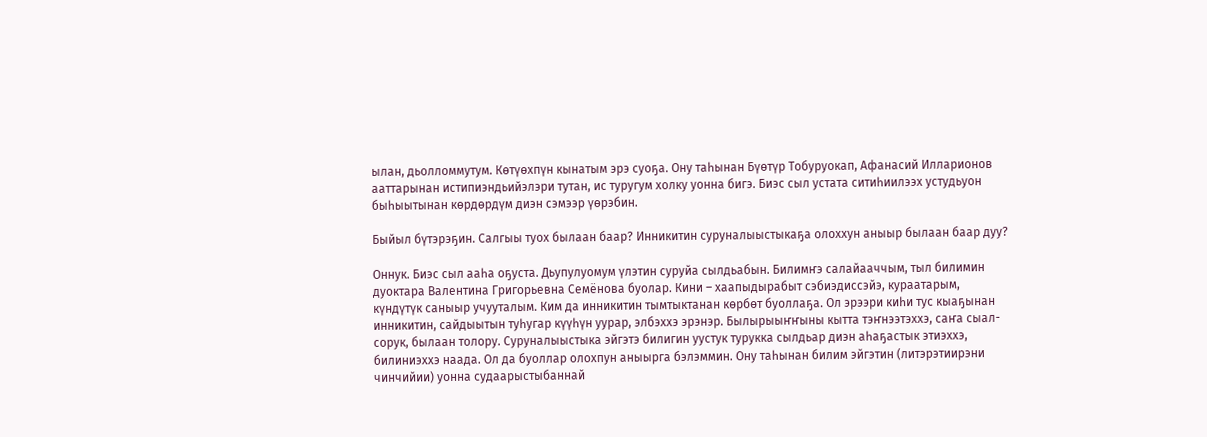ылан, дьолломмутум. Көтүөхпүн кынатым эрэ суоҕа. Ону таһынан Бүөтүр Тобуруокап, Афанасий Илларионов ааттарынан истипиэндьийэлэри тутан, ис туругум холку уонна бигэ. Биэс сыл устата ситиһиилээх устудьуон быһыытынан көрдөрдүм диэн сэмээр үөрэбин.

Быйыл бүтэрэҕин. Салгыы туох былаан баар? Инникитин суруналыыстыкаҕа олоххун аныыр былаан баар дуу?

Оннук. Биэс сыл ааһа оҕуста. Дьупулуомум үлэтин суруйа сылдьабын. Билимҥэ салайааччым, тыл билимин дуоктара Валентина Григорьевна Семёнова буолар. Кини – хаапыдырабыт сэбиэдиссэйэ, кураатарым, күндүтүк саныыр учууталым. Ким да инникитин тымтыктанан көрбөт буоллаҕа. Ол эрээри киһи тус кыаҕынан инникитин, сайдыытын туһугар күүһүн уурар, элбэххэ эрэнэр. Былырыыҥҥыны кытта тэҥнээтэххэ, саҥа сыал-сорук, былаан толору. Суруналыыстыка эйгэтэ билигин уустук турукка сылдьар диэн аһаҕастык этиэххэ, билиниэххэ наада. Ол да буоллар олохпун аныырга бэлэммин. Ону таһынан билим эйгэтин (литэрэтиирэни чинчийии) уонна судаарыстыбаннай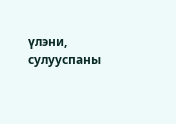үлэни, сулууспаны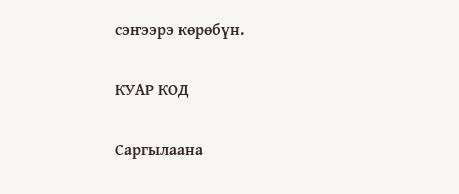сэҥээрэ көрөбүн.

КУАР КОД

Саргылаана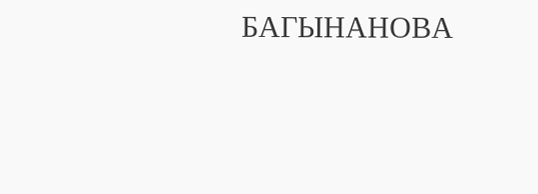БАГЫНАНОВА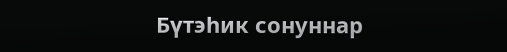Бүтэһик сонуннар